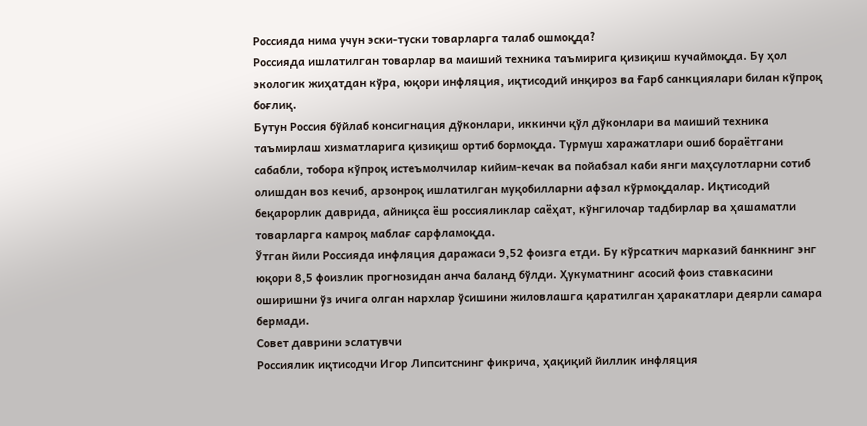Россияда нима учун эски-туски товарларга талаб ошмоқда?
Россияда ишлатилган товарлар ва маиший техника таъмирига қизиқиш кучаймоқда. Бу ҳол экологик жиҳатдан кўра, юқори инфляция, иқтисодий инқироз ва Ғарб санкциялари билан кўпроқ боғлиқ.
Бутун Россия бўйлаб консигнация дўконлари, иккинчи қўл дўконлари ва маиший техника таъмирлаш хизматларига қизиқиш ортиб бормоқда. Турмуш харажатлари ошиб бораётгани сабабли, тобора кўпроқ истеъмолчилар кийим-кечак ва пойабзал каби янги маҳсулотларни сотиб олишдан воз кечиб, арзонроқ ишлатилган муқобилларни афзал кўрмоқдалар. Иқтисодий беқарорлик даврида, айниқса ёш россияликлар саёҳат, кўнгилочар тадбирлар ва ҳашаматли товарларга камроқ маблағ сарфламоқда.
Ўтган йили Россияда инфляция даражаси 9,52 фоизга етди. Бу кўрсаткич марказий банкнинг энг юқори 8,5 фоизлик прогнозидан анча баланд бўлди. Ҳукуматнинг асосий фоиз ставкасини оширишни ўз ичига олган нархлар ўсишини жиловлашга қаратилган ҳаракатлари деярли самара бермади.
Совет даврини эслатувчи
Россиялик иқтисодчи Игор Липситснинг фикрича, ҳақиқий йиллик инфляция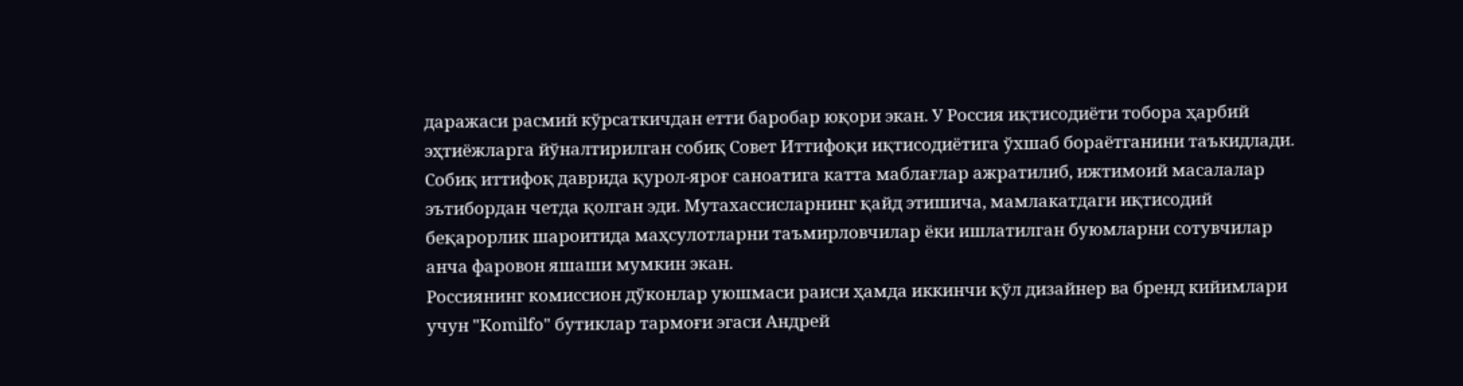даражаси расмий кўрсаткичдан етти баробар юқори экан. У Россия иқтисодиёти тобора ҳарбий эҳтиёжларга йўналтирилган собиқ Совет Иттифоқи иқтисодиётига ўхшаб бораётганини таъкидлади. Собиқ иттифоқ даврида қурол-яроғ саноатига катта маблағлар ажратилиб, ижтимоий масалалар эътибордан четда қолган эди. Мутахассисларнинг қайд этишича, мамлакатдаги иқтисодий беқарорлик шароитида маҳсулотларни таъмирловчилар ёки ишлатилган буюмларни сотувчилар анча фаровон яшаши мумкин экан.
Россиянинг комиссион дўконлар уюшмаси раиси ҳамда иккинчи қўл дизайнер ва бренд кийимлари учун "Komilfo" бутиклар тармоғи эгаси Андрей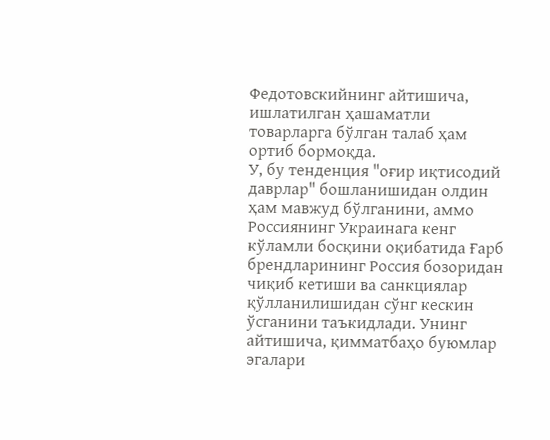Федотовскийнинг айтишича, ишлатилган ҳашаматли товарларга бўлган талаб ҳам ортиб бормоқда.
У, бу тенденция "оғир иқтисодий даврлар" бошланишидан олдин ҳам мавжуд бўлганини, аммо Россиянинг Украинага кенг кўламли босқини оқибатида Ғарб брендларининг Россия бозоридан чиқиб кетиши ва санкциялар қўлланилишидан сўнг кескин ўсганини таъкидлади. Унинг айтишича, қимматбаҳо буюмлар эгалари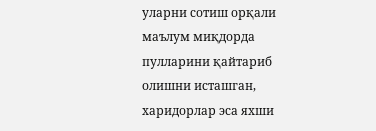уларни сотиш орқали маълум миқдорда пулларини қайтариб олишни исташган, харидорлар эса яхши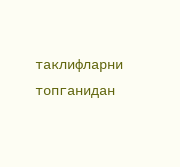таклифларни топганидан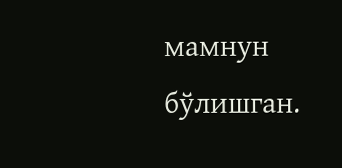мамнун бўлишган.